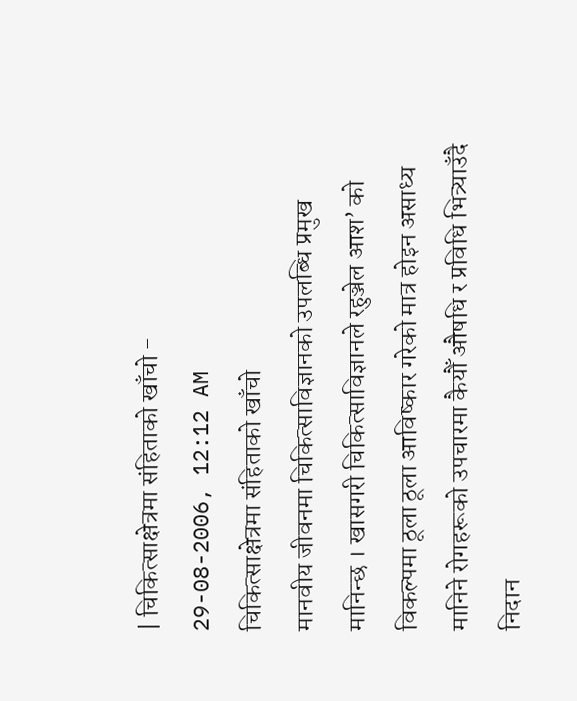| चिकित्साक्षेत्रमा संहिताको खाँचो -
29-08-2006, 12:12 AM
चिकित्साक्षेत्रमा संहिताको खाँचो
मानवीय जीवनमा चिकित्साविज्ञानको उपलब्धि प्रमुख मानिन्छ । खासगरी चिकित्साविज्ञानले रहुञ्जेल आश’ को विकल्पमा ठूला ठूला आविष्कार गरेको मात्र होइन असाध्य मानिने रोगहरूको उपचारमा कैयौँ औषधि र प्रविधि भित्र्याउँदै निदान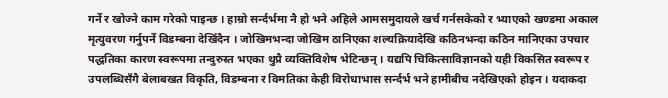गर्ने र खोज्ने काम गरेको पाइन्छ । हाम्रो सर्न्दर्भमा नै हो भने अहिले आमसमुदायले खर्च गर्नसकेको र भ्याएको खण्डमा अकाल मृत्युवरण गर्नुपर्ने विडम्बना देखिँदैन । जोखिमभन्दा जोखिम ठानिएका शल्यक्रियादेखि कठिनभन्दा कठिन मानिएका उपचार पद्धतिका कारण स्वरूपमा तन्दुरुस्त भएका थुप्रै व्यक्तिविशेष भेटिन्छन् । यद्यपि चिकित्साविज्ञानको यही विकसित स्वरूप र उपलब्धिसँगै बेलाबखत विकृति, विडम्बना र विमतिका केही विरोधाभास सर्न्दर्भ भने हामीबीच नदेखिएको होइन । यदाकदा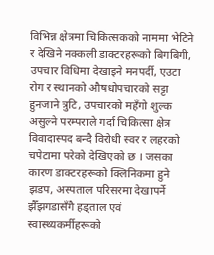विभिन्न क्षेत्रमा चिकित्सकको नाममा भेटिने र देखिने नक्कली डाक्टरहरूको बिगबिगी, उपचार विधिमा देखाइने मनपर्दी, एउटा रोग र स्थानको औषधोपचारको सट्टा हुनजाने त्रुटि, उपचारको महँगो शुल्क असुल्ने परम्पराले गर्दा चिकित्सा क्षेत्र विवादास्पद बन्दै विरोधी स्वर र लहरको चपेटामा परेको देखिएको छ । जसका कारण डाक्टरहरूको क्लिनिकमा हुने झडप, अस्पताल परिसरमा देखापर्ने झैँझगडासँगै हड्ताल एवं स्वास्थ्यकर्मीहरूको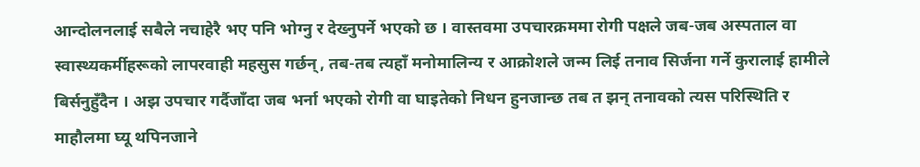आन्दोलनलाई सबैले नचाहेरै भए पनि भोग्नु र देख्नुपर्ने भएको छ । वास्तवमा उपचारक्रममा रोगी पक्षले जब-जब अस्पताल वा स्वास्थ्यकर्मीहरूको लापरवाही महसुस गर्छन्, तब-तब त्यहाँ मनोमालिन्य र आक्रोशले जन्म लिई तनाव सिर्जना गर्ने कुरालाई हामीले बिर्सनुहुँदैन । अझ उपचार गर्दैजाँदा जब भर्ना भएको रोगी वा घाइतेको निधन हुनजान्छ तब त झन् तनावको त्यस परिस्थिति र माहौलमा घ्यू थपिनजाने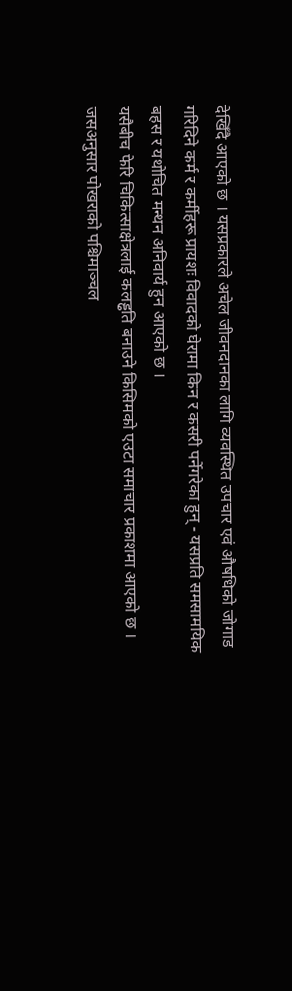देखिँदै आएको छ । यसप्रकारले अचेल जीवनदानका लागि व्यवस्थित उपचार एवं औषधिको जोगाड गरिदिने कर्म र कर्मीहरू प्रायशः विवादको घेरामा किन र कसरी पर्नेगरेका हुन् - यसप्रति समसामयिक बहस र यथोचित मन्थन अनिवार्य हुन आएको छ ।
यसैबीच फेरि चिकित्साक्षेत्रलाई कलड्ढति बनाउने किसिमको एउटा समाचार प्रकाशमा आएको छ । जसअनुसार पोखराको पश्चिमाञ्चल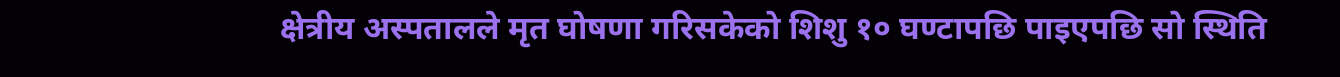क्षेत्रीय अस्पतालले मृत घोषणा गरिसकेको शिशु १० घण्टापछि पाइएपछि सो स्थिति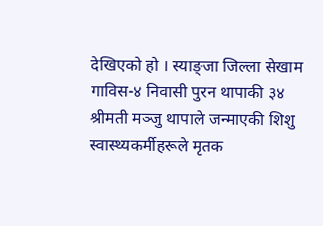देखिएको हो । स्याङ्जा जिल्ला सेखाम गाविस-४ निवासी पुरन थापाकी ३४ श्रीमती मञ्जु थापाले जन्माएकी शिशु स्वास्थ्यकर्मीहरूले मृतक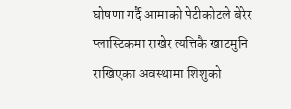घोषणा गर्दै आमाको पेटीकोटले बेरेर प्लास्टिकमा राखेर त्यत्तिकै खाटमुनि राखिएका अवस्थामा शिशुको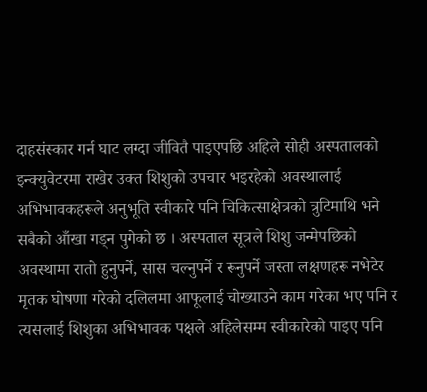दाहसंस्कार गर्न घाट लग्दा जीवितै पाइएपछि अहिले सोही अस्पतालको इन्क्युवेटरमा राखेर उक्त शिशुको उपचार भइरहेको अवस्थालाई अभिभावकहरूले अनुभूति स्वीकारे पनि चिकित्साक्षेत्रको त्रुटिमाथि भने सबैको आँखा गड्न पुगेको छ । अस्पताल सूत्रले शिशु जन्मेपछिको अवस्थामा रातो हुनुपर्ने, सास चल्नुपर्ने र रूनुपर्ने जस्ता लक्षणहरू नभेटेर मृतक घोषणा गरेको दलिलमा आफूलाई चोख्याउने काम गरेका भए पनि र त्यसलाई शिशुका अभिभावक पक्षले अहिलेसम्म स्वीकारेको पाइए पनि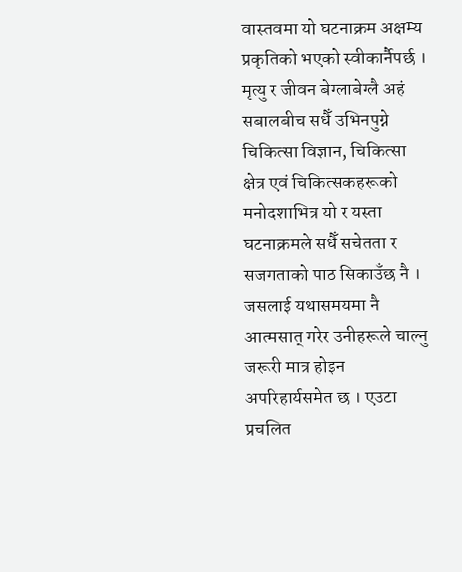वास्तवमा यो घटनाक्रम अक्षम्य प्रकृतिको भएको स्वीकार्नैपर्छ । मृत्यु र जीवन बेग्लाबेग्लै अहं सबालबीच सधैँ उभिनपुग्ने चिकित्सा विज्ञान, चिकित्सा क्षेत्र एवं चिकित्सकहरूको मनोदशाभित्र यो र यस्ता घटनाक्रमले सधैँ सचेतता र सजगताको पाठ सिकाउँछ नै । जसलाई यथासमयमा नै आत्मसात् गरेर उनीहरूले चाल्नु जरूरी मात्र होइन अपरिहार्यसमेत छ । एउटा प्रचलित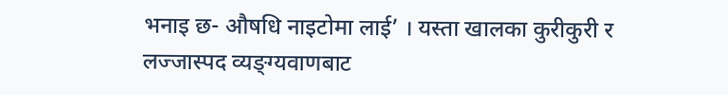भनाइ छ- औषधि नाइटोमा लाई’ । यस्ता खालका कुरीकुरी र लज्जास्पद व्यङ्ग्यवाणबाट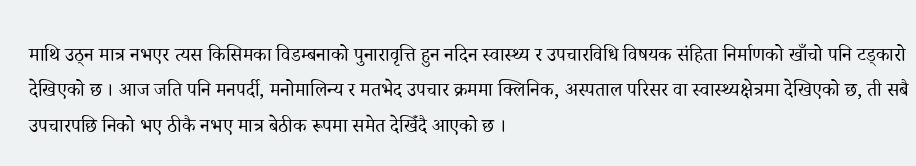माथि उठ्न मात्र नभएर त्यस किसिमका विडम्बनाको पुनारावृत्ति हुन नदिन स्वास्थ्य र उपचारविधि विषयक संहिता निर्माणको खाँचो पनि टड्कारो देखिएको छ । आज जति पनि मनपर्दी, मनोमालिन्य र मतभेद उपचार क्रममा क्लिनिक, अस्पताल परिसर वा स्वास्थ्यक्षेत्रमा देखिएको छ, ती सबै उपचारपछि निको भए ठीकै नभए मात्र बेठीक रूपमा समेत देखिँदै आएको छ ।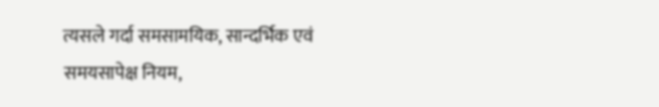त्यसले गर्दा समसामयिक, सान्दर्भिक एवं समयसापेक्ष नियम,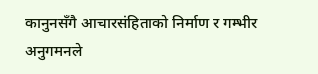कानुनसँगै आचारसंहिताको निर्माण र गम्भीर अनुगमनले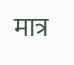मात्र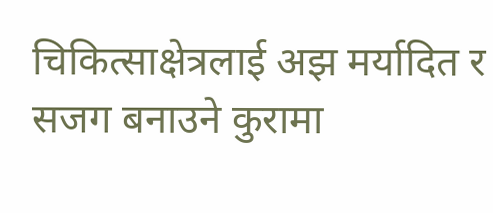चिकित्साक्षेत्रलाई अझ मर्यादित र सजग बनाउने कुरामा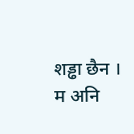शड्ढा छैन । म अनि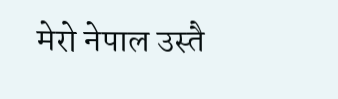मेरो नेपाल उस्तै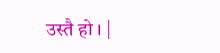उस्तै हो । |